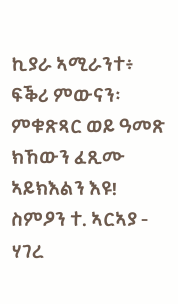ኪያራ ኣሚራንተ፥ ፍቕሪ ምውናን፡ ምቁጽጻር ወይ ዓመጽ ክኸውን ፈጺሙ ኣይክእልን እዩ!
ስምዖን ተ. ኣርኣያ - ሃገረ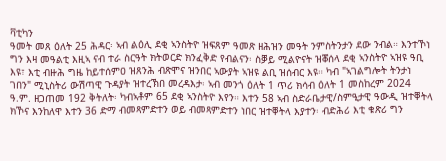ቫቲካን
ዓመት መጸ ዕለት 25 ሕዳር፡ ኣብ ልዕሊ ደቂ ኣንስትዮ ዝፍጸም ዓመጽ ዘሕዝን መዓት ንምስትንታን ደው ንብል። እንተኾነ ግን እዛ መዓልቲ እዚኣ ናብ ተራ ስርዓት ክትወርድ ክንፈቅድ የብልናን፡ ስቓይ ሚልዮናት ዝቖሰላ ደቂ ኣንስትዮ ኣዝዩ ዓቢ እዩ፣ እቲ ብዙሕ ግዜ ከይተሰምዐ ዝጸንሕ ብጽሞና ዝንበር ኣውያት ኣዝዩ ልቢ ዝሰብር እዩ። ካብ "ኣገልግሎት ትንታነ ገበን" ሚኒስትሪ ውሽጣዊ ጉዳያት ዝተረኽበ መረዳእታ፡ ኣብ መንጎ ዕለት 1 ጥሪ ክሳብ ዕለት 1 መስከረም 2024 ዓ.ም. ዘጋጠመ 192 ቅትለት፡ ካብኣቶም 65 ደቂ ኣንስትዮ እየን። እተን 58 ኣብ ስድራቤታዊ/ስምዒታዊ ዓውዲ ዝተቐትላ ክኾና እንከለዋ እተን 36 ድማ ብመጻምድተን ወይ ብመጻምድተን ነበር ዝተቐትላ እያተን፡ ብድሕሪ እቲ ቁጽሪ ግን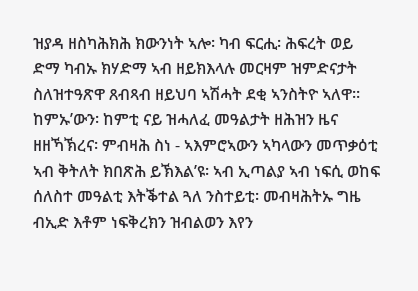ዝያዳ ዘስካሕክሕ ክውንነት ኣሎ፡ ካብ ፍርሒ፡ ሕፍረት ወይ ድማ ካብኡ ክሃድማ ኣብ ዘይክእላሉ መርዛም ዝምድናታት ስለዝተዓጽዋ ጸብጻብ ዘይህባ ኣሽሓት ደቂ ኣንስትዮ ኣለዋ። ከምኡ’ውን፡ ከምቲ ናይ ዝሓለፈ መዓልታት ዘሕዝን ዜና ዘዘኻኽረና፡ ምብዛሕ ስነ - ኣእምሮኣውን ኣካላውን መጥቃዕቲ ኣብ ቅትለት ክበጽሕ ይኽእል’ዩ፡ ኣብ ኢጣልያ ኣብ ነፍሲ ወከፍ ሰለስተ መዓልቲ እትቕተል ጓለ ንስተይቲ፡ መብዛሕትኡ ግዜ ብኢድ እቶም ነፍቅረክን ዝብልወን እየን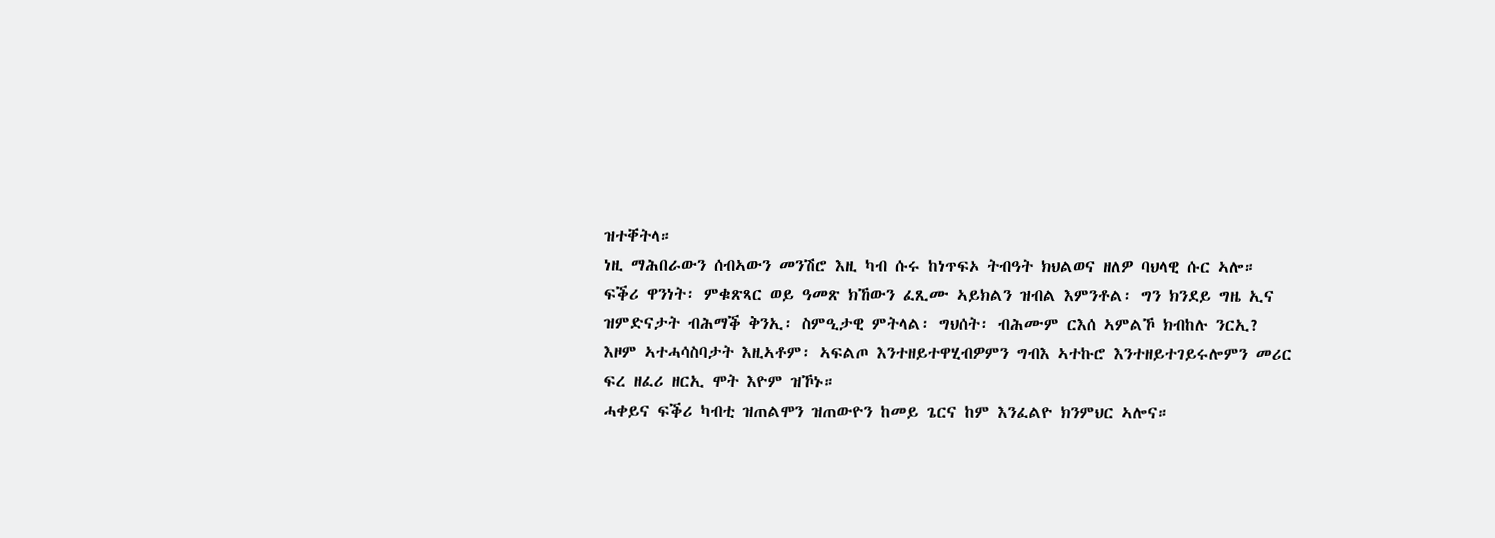ዝተቐትላ።
ነዚ ማሕበራውን ሰብኣውን መንሽሮ እዚ ካብ ሱሩ ከነጥፍኦ ትብዓት ክህልወና ዘለዎ ባህላዊ ሱር ኣሎ። ፍቕሪ ዋንነት፡ ምቁጽጻር ወይ ዓመጽ ክኸውን ፈጺሙ ኣይክልን ዝብል እምንቶል፡ ግን ክንደይ ግዜ ኢና ዝምድናታት ብሕማቕ ቅንኢ፡ ስምዒታዊ ምትላል፡ ግህሰት፡ ብሕሙም ርእሰ ኣምልኾ ክብከሉ ንርኢ? እዞም ኣተሓሳስባታት እዚኣቶም፡ ኣፍልጦ እንተዘይተዋሂብዎምን ግብእ ኣተኩሮ እንተዘይተገይሩሎምን መሪር ፍረ ዘፈሪ ዘርኢ ሞት እዮም ዝኾኑ።
ሓቀይና ፍቕሪ ካብቲ ዝጠልሞን ዝጠውዮን ከመይ ጌርና ከም እንፈልዮ ክንምህር ኣሎና።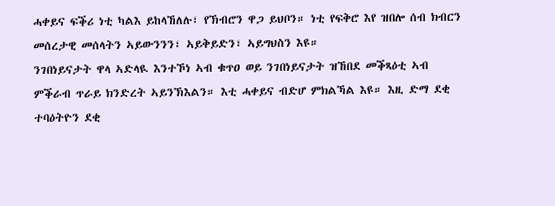ሓቀይና ፍቕሪ ነቲ ካልእ ይከላኸለሉ፣ የኽብሮን ዋጋ ይህቦን። ነቲ የፍቅሮ እየ ዝበሎ ሰብ ክብርን መሰረታዊ መሰላትን ኣይውንንን፣ ኣይቅይድን፣ ኣይግህስን እዩ።
ንገበነይናታት ዋላ ኣድላዪ እንተኾነ ኣብ ቁጥዐ ወይ ንገበነይናታት ዝኸበደ መቕጻዕቲ ኣብ ምቕራብ ጥራይ ክንድረት ኣይንኽእልን። እቲ ሓቀይና ብድሆ ምክልኻል እዩ። እዚ ድማ ደቂ ተባዕትዮን ደቂ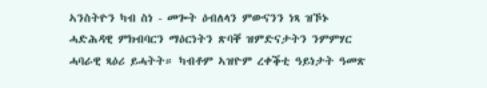ኣንስትዮን ካብ ስነ - መጐት ዕብለላን ምውናንን ነጻ ዝኾኑ ሓድሕዳዊ ምክብባርን ማዕርነትን ጽባቐ ዝምድናታትን ንምምሃር ሓባራዊ ጻዕሪ ይሓትት። ካብቶም ኣዝዮም ረቀቕቲ ዓይነታት ዓመጽ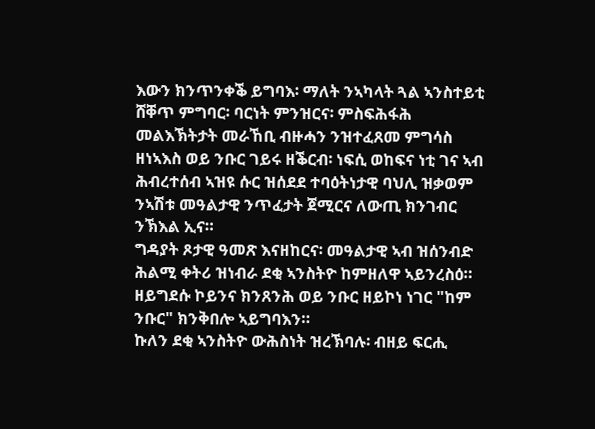እውን ክንጥንቀቕ ይግባእ፡ ማለት ንኣካላት ጓል ኣንስተይቲ ሸቐጥ ምግባር፡ ባርነት ምንዝርና፡ ምስፍሕፋሕ መልእኽትታት መራኸቢ ብዙሓን ንዝተፈጸመ ምግሳስ ዘነኣእስ ወይ ንቡር ገይሩ ዘቕርብ፡ ነፍሲ ወከፍና ነቲ ገና ኣብ ሕብረተሰብ ኣዝዩ ሱር ዝሰደደ ተባዕትነታዊ ባህሊ ዝቃወም ንኣሽቱ መዓልታዊ ንጥፈታት ጀሚርና ለውጢ ክንገብር ንኽእል ኢና።
ግዳያት ጾታዊ ዓመጽ እናዘከርና፡ መዓልታዊ ኣብ ዝሰንብድ ሕልሚ ቀትሪ ዝነብራ ደቂ ኣንስትዮ ከምዘለዋ ኣይንረስዕ። ዘይግደሱ ኮይንና ክንጸንሕ ወይ ንቡር ዘይኮነ ነገር "ከም ንቡር" ክንቅበሎ ኣይግባእን።
ኩለን ደቂ ኣንስትዮ ውሕስነት ዝረኽባሉ፡ ብዘይ ፍርሒ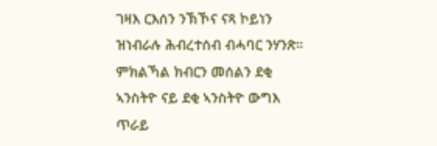ገዛእ ርእሰን ንኽኾና ናጻ ኮይነን ዝነብራሉ ሕብረተሰብ ብሓባር ንሃንጽ። ምክልኻል ክብርን መሰልን ደቂ ኣንስትዮ ናይ ደቂ ኣንስትዮ ውግእ ጥራይ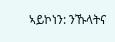ኣይኮነን: ንኹላትና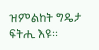ዝምልከት ግዴታ ፍትሒ እዩ።